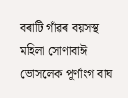বৰাটি গাঁৱৰ বয়সস্থ মহিলা সোণাবাঈ ভোসলেক পূৰ্ণাংগ বাঘ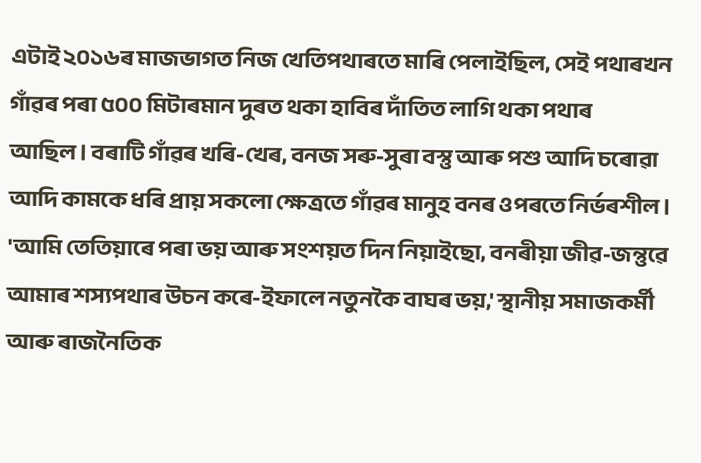এটাই ২০১৬ৰ মাজভাগত নিজ খেতিপথাৰতে মাৰি পেলাইছিল, সেই পথাৰখন গাঁৱৰ পৰা ৫০০ মিটাৰমান দুৰত থকা হাবিৰ দাঁতিত লাগি থকা পথাৰ আছিল। বৰাটি গাঁৱৰ খৰি-খেৰ, বনজ সৰু-সুৰা বস্তু আৰু পশু আদি চৰোৱা আদি কামকে ধৰি প্ৰায় সকলো ক্ষেত্ৰতে গাঁৱৰ মানুহ বনৰ ওপৰতে নিৰ্ভৰশীল।
'আমি তেতিয়াৰে পৰা ভয় আৰু সংশয়ত দিন নিয়াইছো, বনৰীয়া জীৱ-জন্তুৱে আমাৰ শস্যপথাৰ উচন কৰে-ইফালে নতুনকৈ বাঘৰ ভয়,' স্থানীয় সমাজকৰ্মী আৰু ৰাজনৈতিক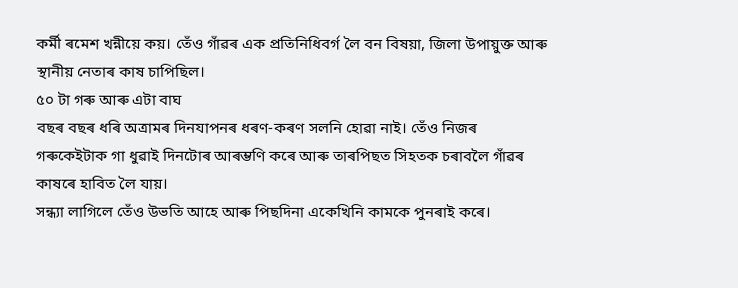কৰ্মী ৰমেশ খন্নীয়ে কয়। তেঁও গাঁৱৰ এক প্ৰতিনিধিবৰ্গ লৈ বন বিষয়া, জিলা উপায়ুক্ত আৰু স্থানীয় নেতাৰ কাষ চাপিছিল।
৫০ টা গৰু আৰু এটা বাঘ
বছৰ বছৰ ধৰি অত্ৰামৰ দিনযাপনৰ ধৰণ-কৰণ সলনি হোৱা নাই। তেঁও নিজৰ গৰুকেইটাক গা ধুৱাই দিনটোৰ আৰম্ভণি কৰে আৰু তাৰপিছত সিহতক চৰাবলৈ গাঁৱৰ কাষৰে হাবিত লৈ যায়।
সন্ধ্যা লাগিলে তেঁও উভতি আহে আৰু পিছদিনা একেখিনি কামকে পুনৰাই কৰে।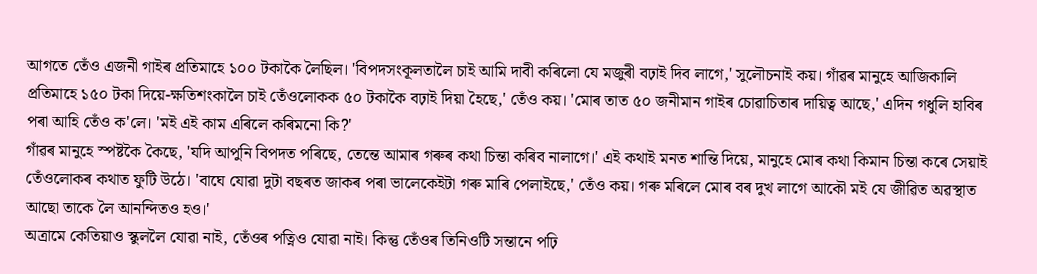আগতে তেঁও এজনী গাইৰ প্ৰতিমাহে ১০০ টকাকৈ লৈছিল। 'বিপদসংকূলতালৈ চাই আমি দাবী কৰিলো যে মজুৰী বঢ়াই দিব লাগে,' সুলৌচনাই কয়। গাঁৱৰ মানুহে আজিকালি প্ৰতিমাহে ১৫০ টকা দিয়ে-ক্ষতিশংকালৈ চাই তেঁওলোকক ৫০ টকাকৈ বঢ়াই দিয়া হৈছে,' তেঁও কয়। 'মোৰ তাত ৫০ জনীমান গাইৰ চোৱাচিতাৰ দায়িত্ব আছে,' এদিন গধুলি হাবিৰ পৰা আহি তেঁও ক'লে। 'মই এই কাম এৰিলে কৰিমনো কি?'
গাঁৱৰ মানুহে স্পষ্টকৈ কৈছে, 'যদি আপুনি বিপদত পৰিছে, তেন্তে আমাৰ গৰুৰ কথা চিন্তা কৰিব নালাগে।' এই কথাই মনত শান্তি দিয়ে, মানুহে মোৰ কথা কিমান চিন্তা কৰে সেয়াই তেঁওলোকৰ কথাত ফুটি উঠে। 'বাঘে যোৱা দুটা বছৰত জাকৰ পৰা ভালেকেইটা গৰু মাৰি পেলাইছে,' তেঁও কয়। গৰু মৰিলে মোৰ বৰ দুখ লাগে আকৌ মই যে জীৱিত অৱস্থাত আছো তাকে লৈ আনন্দিতও হও।'
অত্ৰামে কেতিয়াও স্কুললৈ যোৱা নাই, তেঁওৰ পত্নিও যোৱা নাই। কিন্তু তেঁওৰ তিনিওটি সন্তানে পঢ়ি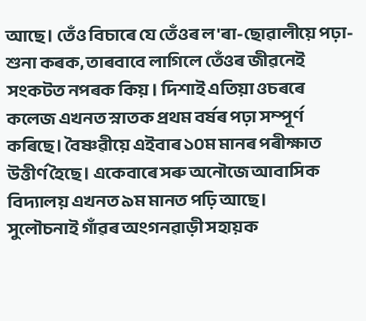আছে। তেঁও বিচাৰে যে তেঁওৰ ল'ৰা-ছোৱালীয়ে পঢ়া-শুনা কৰক, তাৰবাবে লাগিলে তেঁওৰ জীৱনেই সংকটত নপৰক কিয়। দিশাই এতিয়া ওচৰৰে কলেজ এখনত স্নাতক প্ৰথম বৰ্ষৰ পঢ়া সম্পূৰ্ণ কৰিছে। বৈষ্ণৱীয়ে এইবাৰ ১০ম মানৰ পৰীক্ষাত উত্তীৰ্ণ হৈছে। একেবাৰে সৰু অনৌজে আবাসিক বিদ্যালয় এখনত ৯ম মানত পঢ়ি আছে।
সুলৌচনাই গাঁৱৰ অংগনৱাড়ী সহায়ক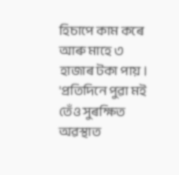হিচাপে কাম কৰে আৰু মাহে ৩ হাজাৰ টকা পায়। 'প্ৰতিদিনে পুৱা মই তেঁও সুৰক্ষিত অৱস্থাত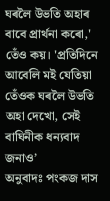ঘৰলৈ উভতি অহাৰ বাবে প্ৰাৰ্থনা কৰো,' তেঁও কয়। 'প্ৰতিদিনে আবেলি মই যেতিয়া তেঁওক ঘৰলৈ উভতি অহা দেখো, সেই বাঘিনীক ধন্যবাদ জনাও’
অনুবাদঃ পংকজ দাস